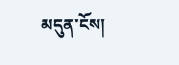མདུན་ངོས།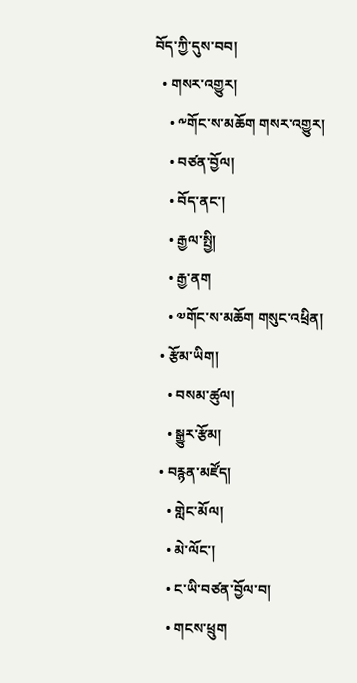བོད་ཀྱི་དུས་བབ།
  • གསར་འགྱུར།
    • ༸གོང་ས་མཆོག གསར་འགྱུར།
    • བཙན་བྱོལ།
    • བོད་ནང་།
    • རྒྱལ་སྤྱི།
    • རྒྱ་ནག
    • ༧གོང་ས་མཆོག གསུང་འཕྲིན།
  • རྩོམ་ཡིག།
    • བསམ་ཚུལ།
    • སྒྱུར་རྩོམ།
  • བརྙན་མཛོད།
    • གླེང་མོལ།
    • མེ་ལོང་།
    • ང་ཡི་བཙན་བྱོལ་བ།
    • གངས་ཕྲུག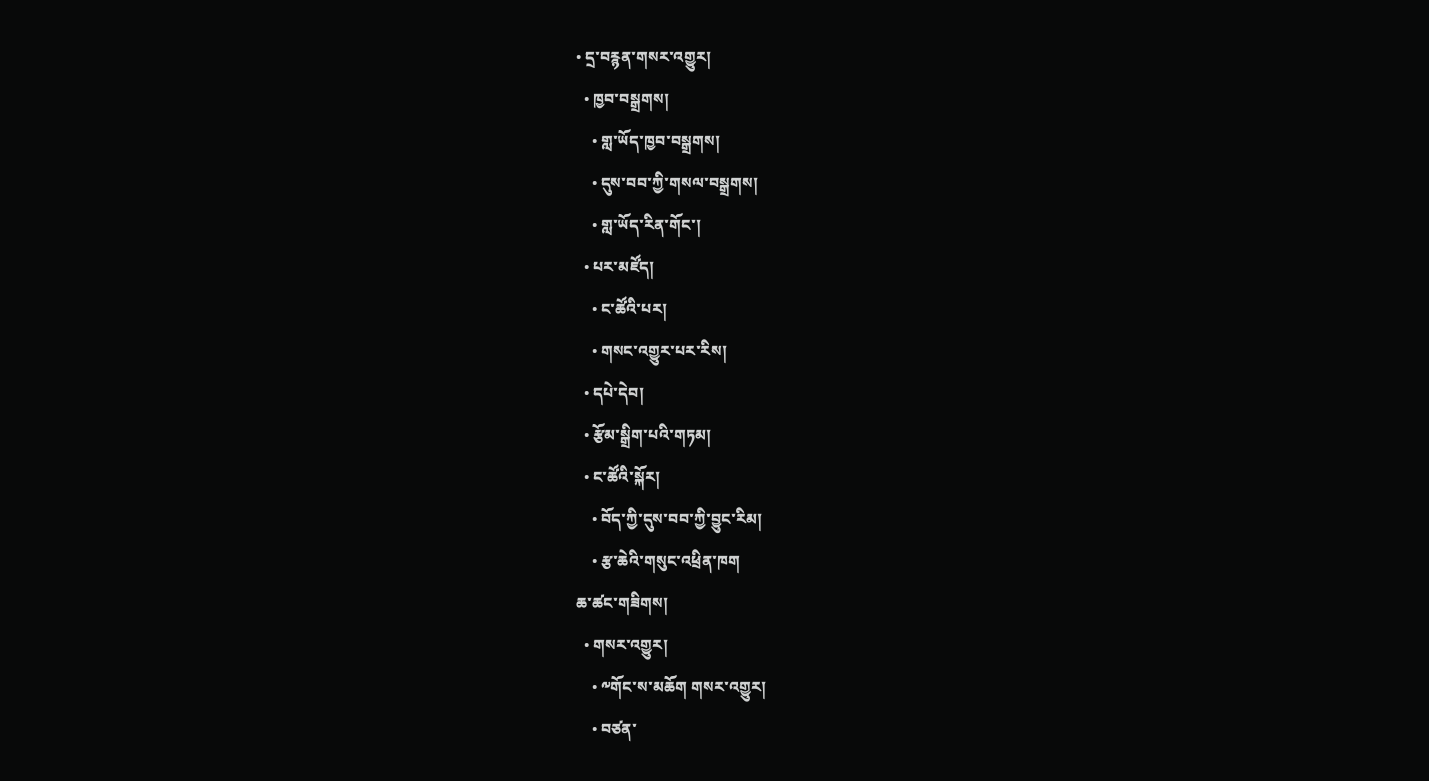• དྲ་བརྙན་གསར་འགྱུར།
  • ཁྱབ་བསྒྲགས།
    • གླ་ཡོད་ཁྱབ་བསྒྲགས།
    • དུས་བབ་ཀྱི་གསལ་བསྒྲགས།
    • གླ་ཡོད་རིན་གོང་།
  • པར་མཛོད།
    • ང་ཚོའི་པར།
    • གསང་འགྱུར་པར་རིས།
  • དཔེ་དེབ།
  • རྩོམ་སྒྲིག་པའི་གཏམ།
  • ང་ཚོའི་སྐོར།
    • བོད་ཀྱི་དུས་བབ་ཀྱི་བྱུང་རིམ།
    • རྩ་ཆེའི་གསུང་འཕྲིན་ཁག
ཆ་ཚང་གཟིགས།
  • གསར་འགྱུར།
    • ༸གོང་ས་མཆོག གསར་འགྱུར།
    • བཙན་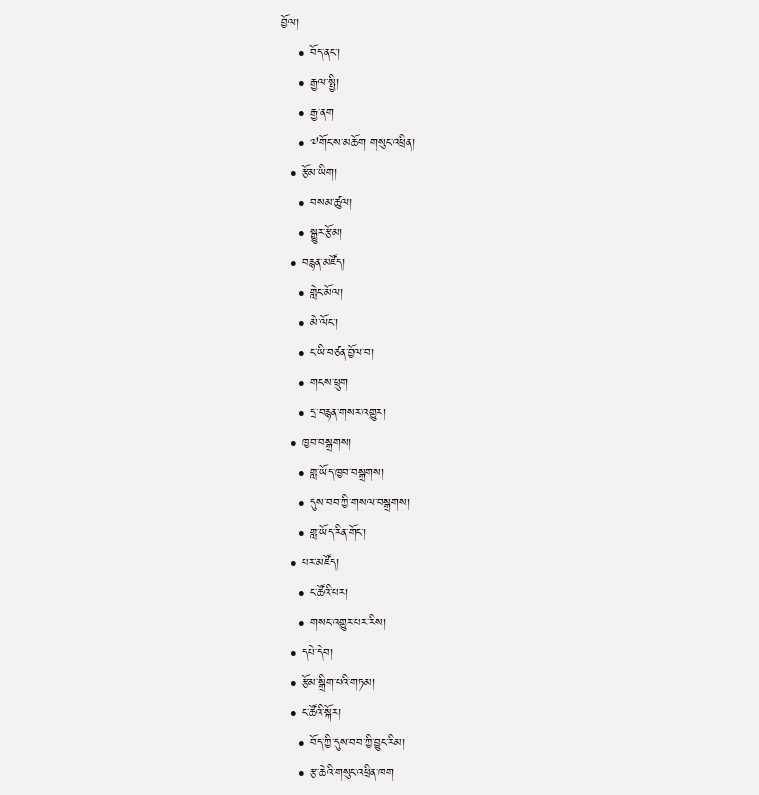བྱོལ།
    • བོད་ནང་།
    • རྒྱལ་སྤྱི།
    • རྒྱ་ནག
    • ༧གོང་ས་མཆོག གསུང་འཕྲིན།
  • རྩོམ་ཡིག།
    • བསམ་ཚུལ།
    • སྒྱུར་རྩོམ།
  • བརྙན་མཛོད།
    • གླེང་མོལ།
    • མེ་ལོང་།
    • ང་ཡི་བཙན་བྱོལ་བ།
    • གངས་ཕྲུག
    • དྲ་བརྙན་གསར་འགྱུར།
  • ཁྱབ་བསྒྲགས།
    • གླ་ཡོད་ཁྱབ་བསྒྲགས།
    • དུས་བབ་ཀྱི་གསལ་བསྒྲགས།
    • གླ་ཡོད་རིན་གོང་།
  • པར་མཛོད།
    • ང་ཚོའི་པར།
    • གསང་འགྱུར་པར་རིས།
  • དཔེ་དེབ།
  • རྩོམ་སྒྲིག་པའི་གཏམ།
  • ང་ཚོའི་སྐོར།
    • བོད་ཀྱི་དུས་བབ་ཀྱི་བྱུང་རིམ།
    • རྩ་ཆེའི་གསུང་འཕྲིན་ཁག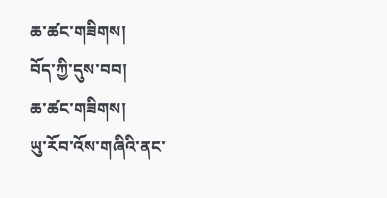ཆ་ཚང་གཟིགས།
བོད་ཀྱི་དུས་བབ།
ཆ་ཚང་གཟིགས།
ཡུ་རོབ་འོས་གཞིའི་ནང་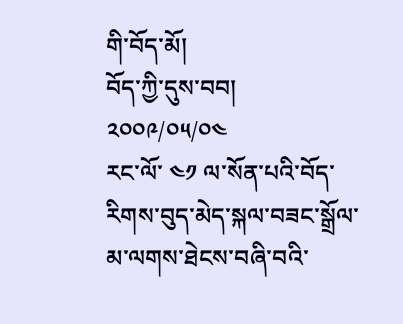གི་བོད་མོ།
བོད་ཀྱི་དུས་བབ།
༢༠༠༩/༠༥/༠༤
རང་ལོ་ ༤༡ ལ་སོན་པའི་བོད་རིགས་བུད་མེད་སྐལ་བཟང་སྒྲོལ་མ་ལགས་ཐེངས་བཞི་བའི་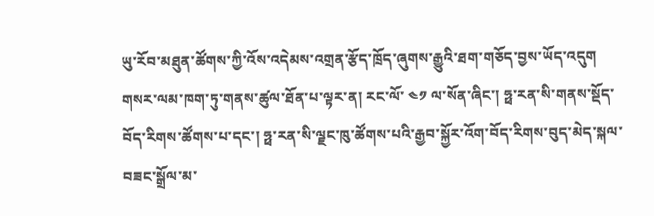ཡུ་རོབ་མཐུན་ཚོགས་ཀྱི་འོས་འདེམས་འགྲན་རྩོད་ཁྲོད་ཞུགས་རྒྱུའི་ཐག་གཅོད་བྱས་ཡོད་འདུག
གསར་ལམ་ཁག་ཏུ་གནས་ཚུལ་ཐོན་པ་ལྟར་ན། རང་ལོ་ ༤༡ ལ་སོན་ཞིང་། ཧྥ་རན་སི་གནས་སྡོད་བོད་རིགས་ཚོགས་པ་དང་། ཧྥ་རན་སི་ལྗང་ཁུ་ཚོགས་པའི་རྒྱབ་སྐྱོར་འོག་བོད་རིགས་བུད་མེད་སྐལ་བཟང་སྒྲོལ་མ་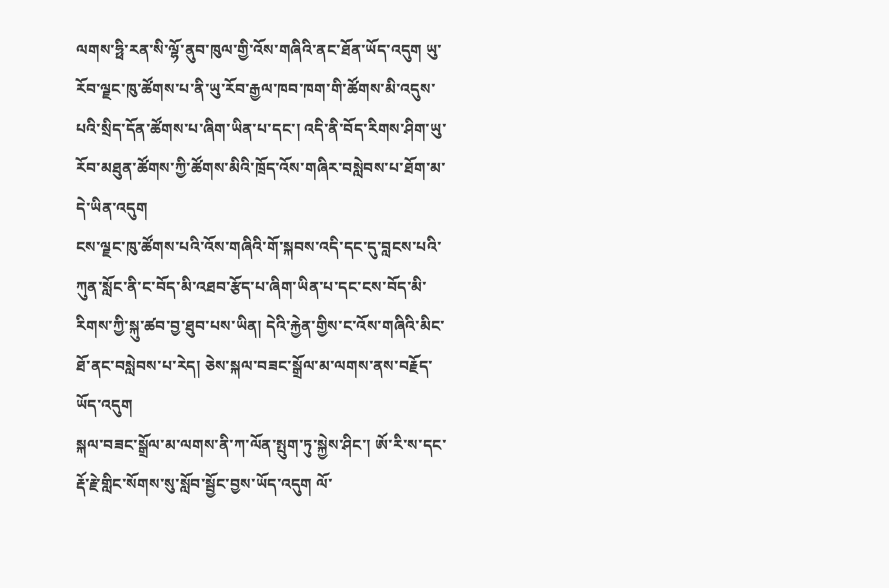ལགས་ཧྥི་རན་སི་ལྷོ་ནུབ་ཁུལ་གྱི་འོས་གཞིའི་ནང་ཐོན་ཡོད་འདུག ཡུ་རོབ་ལྗང་ཁུ་ཚོགས་པ་ནི་ཡུ་རོབ་རྒྱལ་ཁབ་ཁག་གི་ཚོགས་མི་འདུས་པའི་སྲིད་དོན་ཚོགས་པ་ཞིག་ཡིན་པ་དང་། འདི་ནི་བོད་རིགས་ཤིག་ཡུ་རོབ་མཐུན་ཚོགས་ཀྱི་ཚོགས་མིའི་ཁྲོད་འོས་གཞིར་བསླེབས་པ་ཐོག་མ་དེ་ཡིན་འདུག
ངས་ལྗང་ཁུ་ཚོགས་པའི་འོས་གཞིའི་གོ་སྐབས་འདི་དང་དུ་བླངས་པའི་ཀུན་སློང་ནི་ང་བོད་མི་འཐབ་རྩོད་པ་ཞིག་ཡིན་པ་དང་ངས་བོད་མི་རིགས་ཀྱི་སྐུ་ཚབ་བྱ་ཐུབ་པས་ཡིན། དེའི་རྐྱེན་གྱིས་ང་འོས་གཞིའི་མིང་ཐོ་ནང་བསླེབས་པ་རེད། ཅེས་སྐལ་བཟང་སྒྲོལ་མ་ལགས་ནས་བརྗོད་ཡོད་འདུག
སྐལ་བཟང་སྒྲོལ་མ་ལགས་ནི་ཀ་ལོན་སྤུག་ཏུ་སྐྱེས་ཤིང་། ཨོ་རི་ས་དང་རྡོ་རྗེ་གླིང་སོགས་སུ་སློབ་སྦྱོང་བྱས་ཡོད་འདུག ལོ་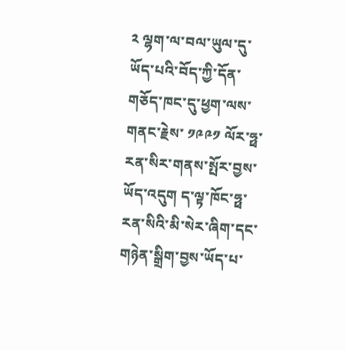༢ ལྷག་ལ་བལ་ཡུལ་དུ་ཡོད་པའི་བོད་ཀྱི་དོན་གཅོད་ཁང་དུ་ཕྱག་ལས་གནང་རྗེས་ ༡༩༩༡ ལོར་ཧྥ་རན་སིར་གནས་སྤོར་བྱས་ཡོད་འདུག ད་ལྟ་ཁོང་ཧྥ་རན་སིའི་མི་སེར་ཞིག་དང་གཉེན་སྒྲིག་བྱས་ཡོད་པ་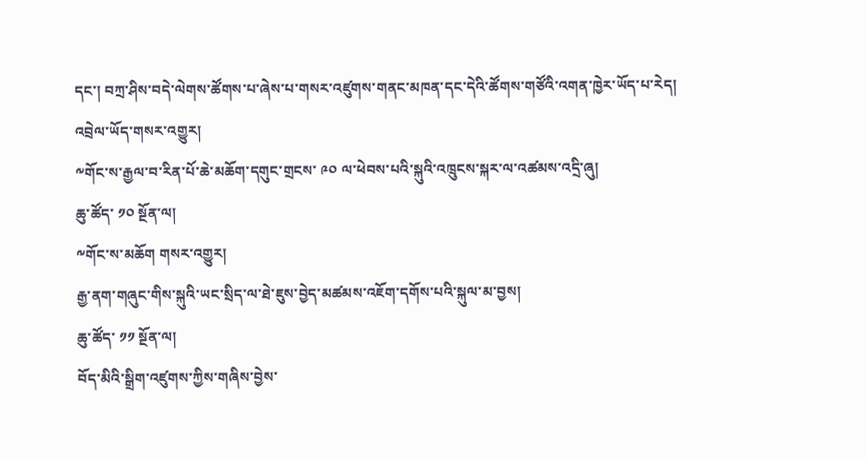དང་། བཀྲ་ཤིས་བདེ་ལེགས་ཚོགས་པ་ཞེས་པ་གསར་འཛུགས་གནང་མཁན་དང་དེའི་ཚོགས་གཙོའི་འགན་ཁྱེར་ཡོད་པ་རེད།
འབྲེལ་ཡོད་གསར་འགྱུར།
༸གོང་ས་རྒྱལ་བ་རིན་པོ་ཆེ་མཆོག་དགུང་གྲངས་ ༩༠ ལ་ཕེབས་པའི་སྐུའི་འཁྲུངས་སྐར་ལ་འཚམས་འདྲི་ཞུ།
ཆུ་ཚོད་ ༡༠ སྔོན་ལ།
༸གོང་ས་མཆོག གསར་འགྱུར།
རྒྱ་ནག་གཞུང་གིས་སྐུའི་ཡང་སྲིད་ལ་ཐེ་ཇུས་བྱེད་མཚམས་འཇོག་དགོས་པའི་སྐུལ་མ་བྱས།
ཆུ་ཚོད་ ༡༡ སྔོན་ལ།
བོད་མིའི་སྒྲིག་འཛུགས་ཀྱིས་གཞིས་བྱེས་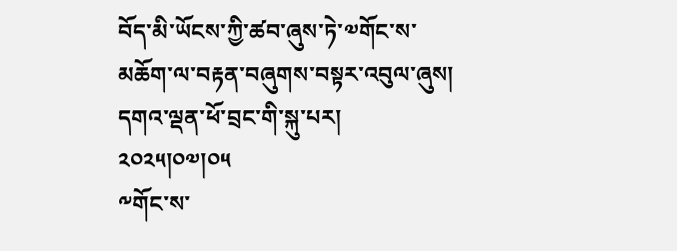བོད་མི་ཡོངས་ཀྱི་ཚབ་ཞུས་ཏེ་༧གོང་ས་མཆོག་ལ་བརྟན་བཞུགས་བསྟར་འབུལ་ཞུས། དགའ་ལྡན་ཕོ་བྲང་གི་སྐུ་པར། ༢༠༢༥།༠༧།༠༥
༸གོང་ས་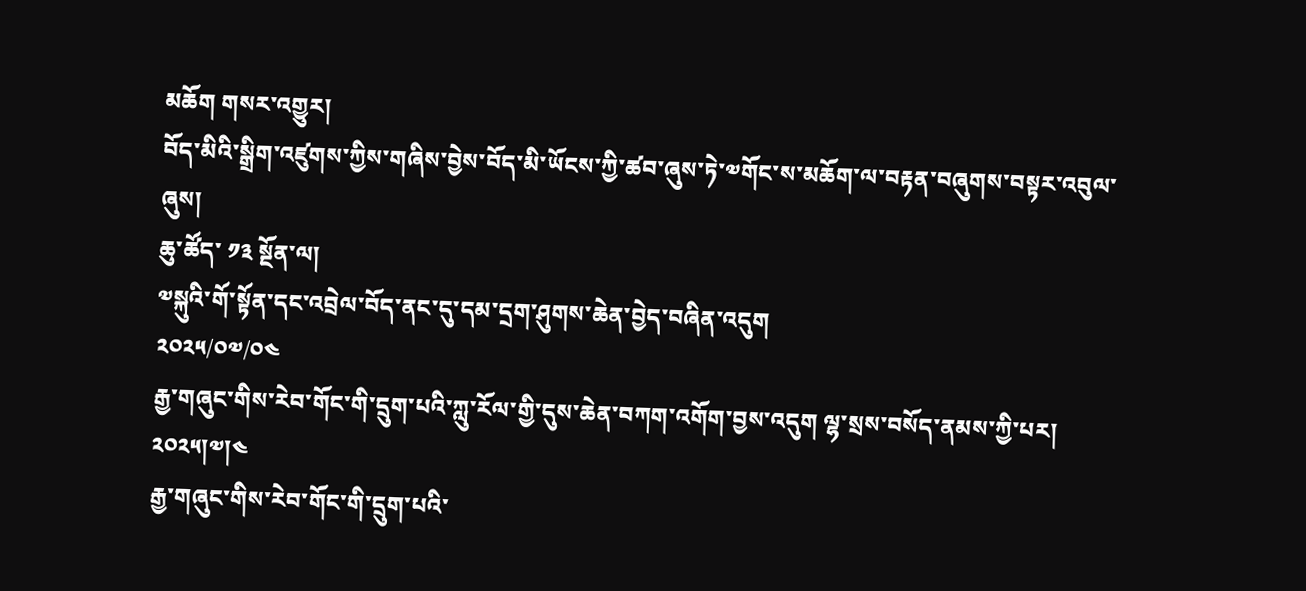མཆོག གསར་འགྱུར།
བོད་མིའི་སྒྲིག་འཛུགས་ཀྱིས་གཞིས་བྱེས་བོད་མི་ཡོངས་ཀྱི་ཚབ་ཞུས་ཏེ་༧གོང་ས་མཆོག་ལ་བརྟན་བཞུགས་བསྟར་འབུལ་ཞུས།
ཆུ་ཚོད་ ༡༣ སྔོན་ལ།
༧སྐུའི་གོ་སྟོན་དང་འབྲེལ་བོད་ནང་དུ་དམ་དྲག་ཤུགས་ཆེན་བྱེད་བཞིན་འདུག
༢༠༢༥/༠༧/༠༤
རྒྱ་གཞུང་གིས་རེབ་གོང་གི་དྲུག་པའི་ཀླུ་རོལ་གྱི་དུས་ཆེན་བཀག་འགོག་བྱས་འདུག ལྷ་སྲས་བསོད་ནམས་ཀྱི་པར། ༢༠༢༥།༧།༤
རྒྱ་གཞུང་གིས་རེབ་གོང་གི་དྲུག་པའི་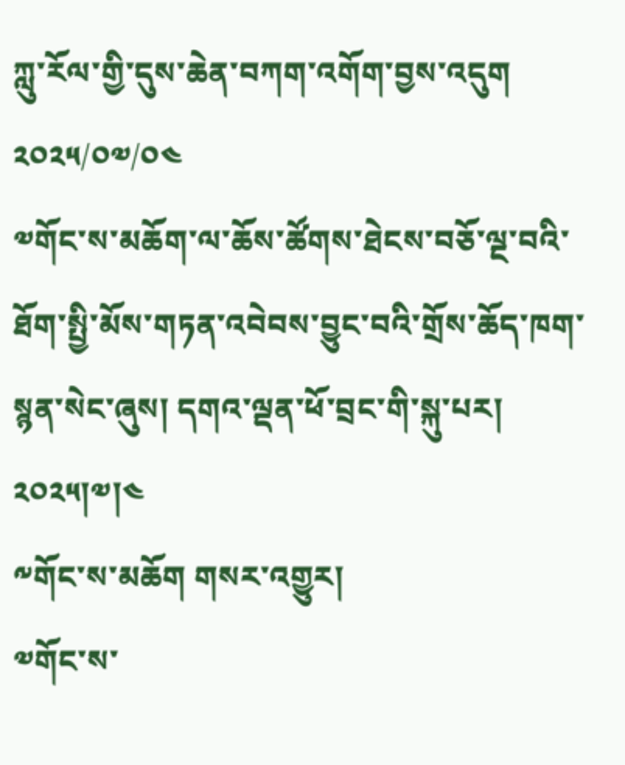ཀླུ་རོལ་གྱི་དུས་ཆེན་བཀག་འགོག་བྱས་འདུག
༢༠༢༥/༠༧/༠༤
༧གོང་ས་མཆོག་ལ་ཆོས་ཚོགས་ཐེངས་བཅོ་ལྔ་བའི་ཐོག་སྤྱི་མོས་གཏན་འབེབས་བྱུང་བའི་གྲོས་ཆོད་ཁག་སྙན་སེང་ཞུས། དགའ་ལྡན་ཕོ་བྲང་གི་སྐུ་པར། ༢༠༢༥།༧།༤
༸གོང་ས་མཆོག གསར་འགྱུར།
༧གོང་ས་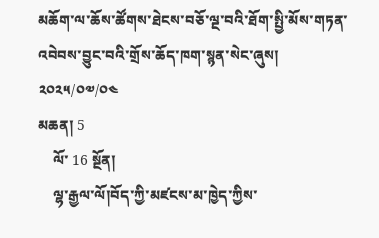མཆོག་ལ་ཆོས་ཚོགས་ཐེངས་བཅོ་ལྔ་བའི་ཐོག་སྤྱི་མོས་གཏན་འབེབས་བྱུང་བའི་གྲོས་ཆོད་ཁག་སྙན་སེང་ཞུས།
༢༠༢༥/༠༧/༠༤
མཆན། 5
    ལོ་ 16 སྔོན།
    ལྷ་རྒྱལ་ལོ།བོད་ཀྱི་མཛངས་མ་ཁྱེད་ཀྱིས་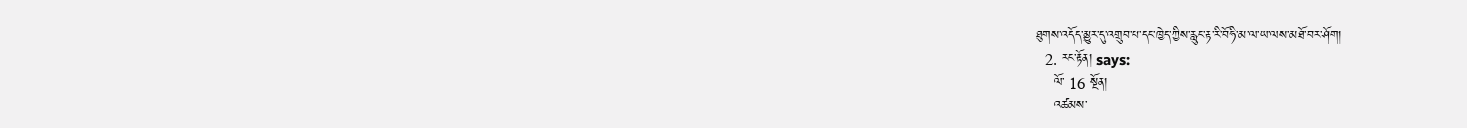ཐུགས་འདོད་མྱུར་དུ་འགྲུབ་པ་དང་ཁྱེད་ཀྱིས་རླུང་རྟ་རི་བོཧི་མ་ལ་ཡ་ལས་མཐོ་བར་ཤོག།
  2. རང་རྟོན། says:
    ལོ་ 16 སྔོན།
    འཚམས་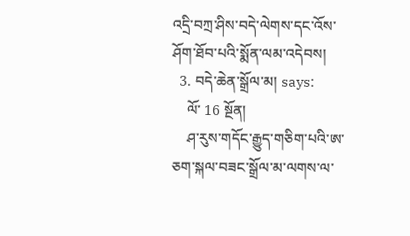འདྲི་བཀྲ་ཤིས་བདེ་ལེགས་དང་འོས་ཤོག་ཐོབ་པའི་སྨོན་ལམ་འདེབས།
  3. བདེ་ཆེན་སྒྲོལ་མ། says:
    ལོ་ 16 སྔོན།
    ཤ་རུས་གདོང་རྒྱུད་གཅིག་པའི་ཨ་ཅག་སྐལ་བཟང་སྒྲོལ་མ་ལགས་ལ་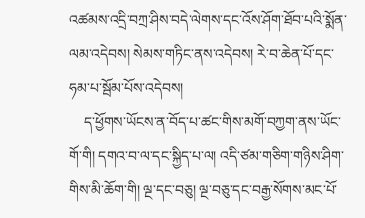འཚམས་འདྲི་བཀྲ་ཤིས་བདེ་ལེགས་དང་འོས་ཤོག་ཐོབ་པའི་སྨོན་ལམ་འདེབས། སེམས་གཏིང་ནས་འདེབས། རེ་བ་ཆེན་པོ་དང་ཧམ་པ་སྦོམ་པོས་འདེབས།
    ད་ཕྱོགས་ཡོངས་ན་བོད་པ་ཚང་གིས་མགོ་བཀྱག་ནས་ཡོང་གོ་གི། དགའ་བ་ལ་དང་སྐྱིད་པ་ལ། འདི་ཙམ་གཅིག་གཉིས་ཤིག་གིས་མི་ཆོག་གི། ལྔ་དང་བཅུ། ལྔ་བཅུ་དང་བརྒྱ་སོགས་མང་པོ་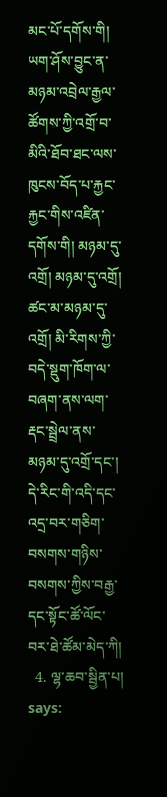མང་པོ་དགོས་གི། ཡག་ཤོས་བྱུང་ན་མཉམ་འབྲེལ་རྒྱལ་ཚོགས་ཀྱི་འགྲོ་བ་མིའི་ཐོབ་ཐང་ལས་ཁུངས་བོད་པ་རྐྱང་རྐྱང་གིས་འཛིན་དགོས་གི། མཉམ་དུ་འགྲོ། མཉམ་དུ་འགྲོ། ཚང་མ་མཉམ་དུ་འགྲོ། མི་རིགས་ཀྱི་བདེ་སྡུག་ཁོག་ལ་བཞག་ནས་ལག་རྡང་སྦྲེལ་ནས་མཉམ་དུ་འགྲོ་དང་། དེ་རིང་གི་འདི་དང་འདྲ་བར་གཅིག་བསགས་གཉིས་བསགས་ཀྱིས་བརྒྱ་དང་སྟོང་ཚོ་ལོང་བར་ཐེ་ཚོམ་མེད་ཀི།
  4. ལྷ་ཆབ་སྦྱིན་པ། says: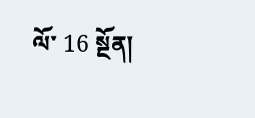ལོ་ 16 སྔོན།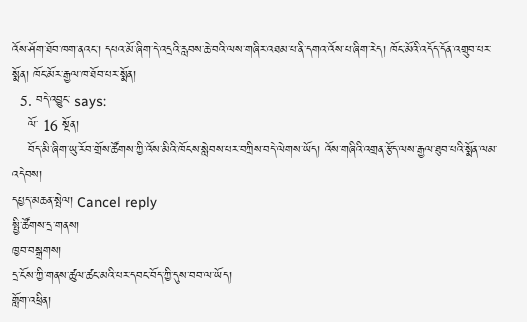འོས་ཤོག་ཐོབ་ཁག་ནའང་། དཔའ་མོ་ཞིག་དེ་འདྲའི་རླབས་ཆེ་བའི་ལས་གཞིར་འཐམ་པ་ནི་དགའ་འོས་པ་ཞིག་རེད། ཁོང་མོའི་འདོད་དོན་འགྲུབ་པར་སྨོན། ཁོང་མོར་རྒྱལ་ཁ་ཐོབ་པར་སྨོན།
  5. བདེ་འབྱུང་ says:
    ལོ་ 16 སྔོན།
    བོད་མི་ཞིག་ཡུ་རོབ་གྲོས་ཚོགས་ཀྱི་འོས་མིའི་ཁོངས་སླེབས་པར་བཀྲིས་བདེ་ལེགས་ཡོད། འོས་གཞིའི་འགྲན་རྩོད་ལས་རྒྱལ་ཐུབ་པའི་སྨོན་ལམ་འདེབས།
དཔྱད་མཆན་སྤེལ། Cancel reply
སྤྱི་ཚོགས་དྲ་གནས།
ཁྱབ་བསྒྲགས།
དྲ་ངོས་ཀྱི་གནས་ཚུལ་ཚང་མའི་པར་དབང་བོད་ཀྱི་དུས་བབ་ལ་ཡོད།
གློག་འཕྲིན།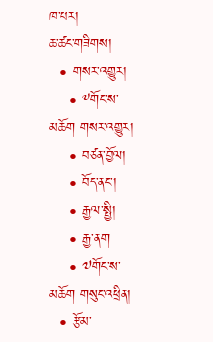ཁ་པར།
ཆ་ཚང་གཟིགས།
  • གསར་འགྱུར།
    • ༸གོང་ས་མཆོག གསར་འགྱུར།
    • བཙན་བྱོལ།
    • བོད་ནང་།
    • རྒྱལ་སྤྱི།
    • རྒྱ་ནག
    • ༧གོང་ས་མཆོག གསུང་འཕྲིན།
  • རྩོམ་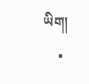ཡིག།
    •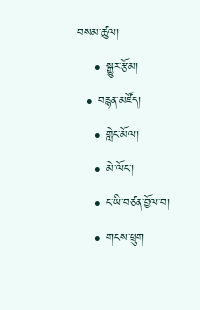བསམ་ཚུལ།
    • སྒྱུར་རྩོམ།
  • བརྙན་མཛོད།
    • གླེང་མོལ།
    • མེ་ལོང་།
    • ང་ཡི་བཙན་བྱོལ་བ།
    • གངས་ཕྲུག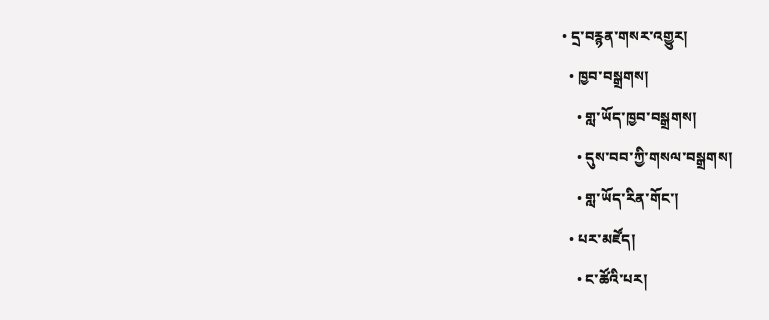• དྲ་བརྙན་གསར་འགྱུར།
  • ཁྱབ་བསྒྲགས།
    • གླ་ཡོད་ཁྱབ་བསྒྲགས།
    • དུས་བབ་ཀྱི་གསལ་བསྒྲགས།
    • གླ་ཡོད་རིན་གོང་།
  • པར་མཛོད།
    • ང་ཚོའི་པར།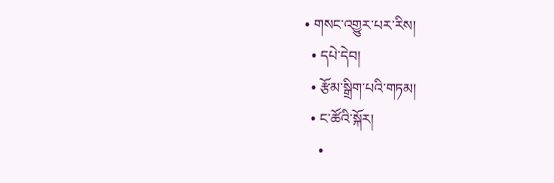• གསང་འགྱུར་པར་རིས།
  • དཔེ་དེབ།
  • རྩོམ་སྒྲིག་པའི་གཏམ།
  • ང་ཚོའི་སྐོར།
    •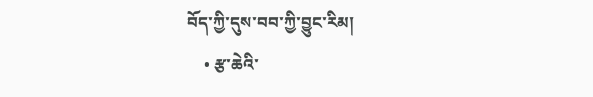བོད་ཀྱི་དུས་བབ་ཀྱི་བྱུང་རིམ།
    • རྩ་ཆེའི་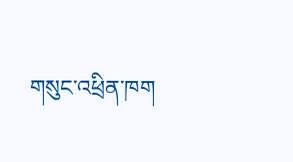གསུང་འཕྲིན་ཁག